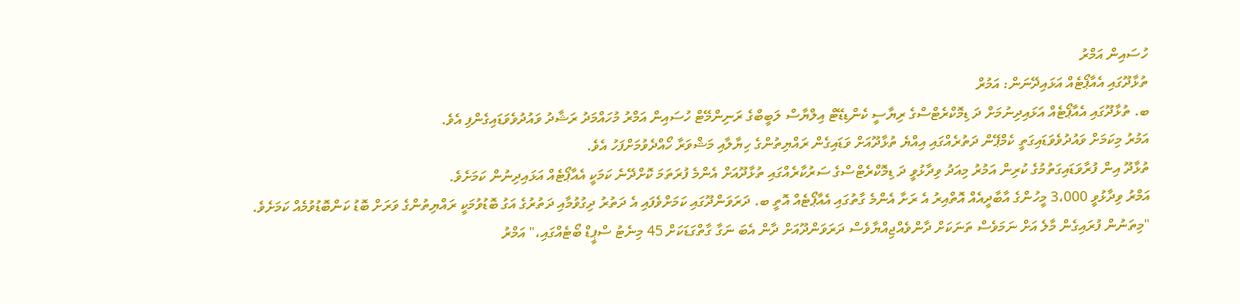ހުސައިން އަމްރު
ތުޅާދޫގައި އެއާޕޯޓެއް އަޅައިދޭނަން: އަމުރް
ބ. ތުޅާދޫގައި އެއާޕޯޓެއް އަޅައިދިނުމަށް ދަ ޑިމޮކްރެޓްސްގެ ރިޔާސީ ކެންޑިޑޭޓް އިލްޔާސް ލަބީބްގެ ރަނިންމޭޓް ހުސައިން އަމްރު މުހައްމަދު ރަޝާދު ވައުދުވެވަޑައިގެންފި އެވެ.
އަމުރު މިކަމަށް ވައުދުވެވަޑައިގަތީ ކެމްޕޭން ދަތުރެއްގައި އިއްޔެ ތުޅާދޫއަށް ވަޑައިގެން ރައްޔިތުންގެ ހިޔާލާއި މަޝްވަރާ ހޯއްދެވުމަށްފަހު އެވެ.
ތުޅާދޫ އިން ފުރާވަޑައިގަތުމުގެ ކުރިން އަމުރު މިއަދު ވިދާޅުވީ ދަ ޑިމޮކްރެޓްސްގެ ސަރުކާރެއްގައި ތުޅާދޫއަށް އެންމެ ފުރަތަމަ ކޮށްދޭނެ ކަމަކީ އެއާޕޯޓެއް އަޅައިދިނުން ކަމަށެވެ.
އަމްރު ވިދާޅުވީ 3،000 މީހުންގެ އާބާދީއެއް އޮތްއިރު އެ ރަށާ އެންމެ ގާތުގައި އެއާޕޯޓެއް އޮތީ ބ. ދަރަވަންދޫގައި ކަމަށްވެފައި އެ ދަތުރު ދިގުވުމާއި ދަތުރުގެ އަގު ބޮޑުވުމަކީ ރައްޔިތުންގެ ވަރަށް ބޮޑު ކަންބޮޑުވުމެއް ކަމަށެވެ.
"މިތަނުން ފުރައިގެން މާލެ އަށް ނަމަވެސް ތަނަކަށް ދާންވެއްޖިއްޔާވެސް ދަރަވަންދޫއަށް ދާން އެބަ ނަގާ ގާތްގަޑަކަށް 45 މިނެޓު ސްޕީޑް ބޯޓެއްގައި،" އަމްރު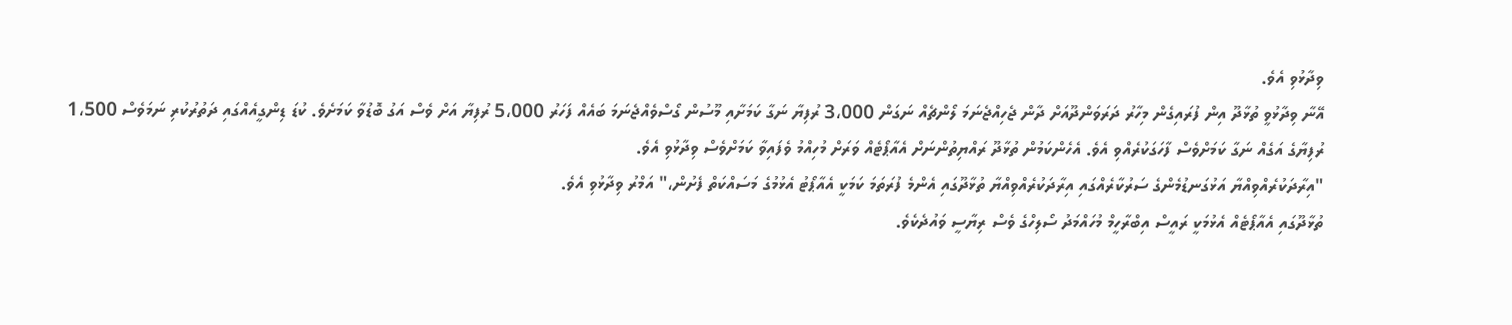ވިދާޅުވި އެވެ.
އޭނާ ވިދާޅުވީ ތުޅާދޫ އިން ފުރައިގެން މިހާރު ދަރަވަންދޫއަށް ދާން ޖެހިއްޖެނަމަ ލޯންޗެއް ނަގަން 3،000 ރުފިޔާ ނަގާ ކަމަށާއި މޫސުން ގޯސްވެއްޖެނަމަ ބައެއް ފަހަރު 5،000 ރުފިޔާ އަށް ވެސް އަގު ބޮޑުވާ ކަމަށެވެ. ކުޑަ ޑިންގީއެއްގައި ދަތުރުކުރި ނަމަވެސް 1،500 ރުފިޔާގެ އަގެއް ނަގާ ކަމަށްވެސް ފާހަގަކުރެއްވި އެވެ. އެހެންކަމުން ތުޅާދޫ ރައްޔިތުންނަށް އެއާޕޯޓެއް ވަރަށް މުހިއްމު ވެފައިވާ ކަމަށްވެސް ވިދާޅުވި އެވެ.
"އިރާދަކުރެއްވިއްޔާ އަޅުގަނޑުމެންގެ ސަރުކާރެއްގައި އިރާދަކުރެއްވިއްޔާ ތުޅާދޫގައި އެންމެ ފުރަތަމަ ކަމަކީ އެއާޕޯޓު އެޅުމުގެ މަސައްކަތް ފެށުން،" އަމްރު ވިދާޅުވި އެވެ.
ތުޅާދޫގައި އެއާޕޯޓެއް އެޅުމަކީ ރައީސް އިބްރާހީމް މުހައްމަދު ސޯލިހްގެ ވެސް ރިޔާސީ ވައުދެކެވެ.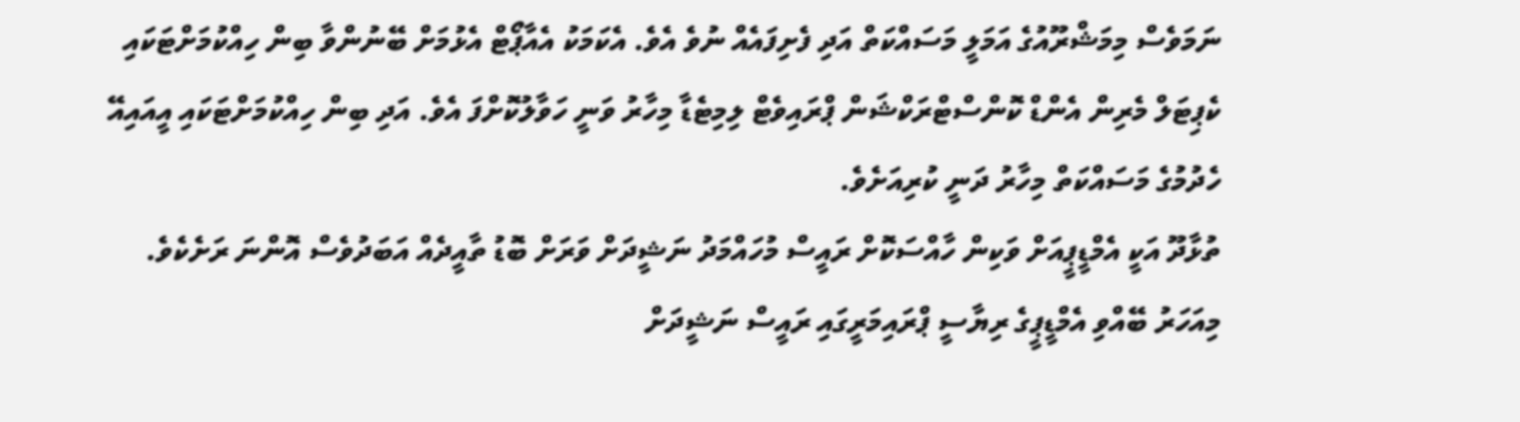ނަމަވެސް މިމަޝްރޫއުގެ އަމަލީ މަސައްކަތް އަދި ފެށިފައެއް ނުވެ އެވެ. އެކަމަކު އެއާޕޯޓް އެޅުމަށް ބޭނުންވާ ބިން ހިއްކުމަށްޓަކައި ކެޕިޓަލް މެރިން އެންޑް ކޮންސްޓްރަކްޝަން ޕްރައިވެޓް ލިމިޓެޑާ މިހާރު ވަނީ ހަވާލުކޮށްފަ އެވެ. އަދި ބިން ހިއްކުމަށްޓަކައި އީއައިއޭ ހެދުމުގެ މަސައްކަތް މިހާރު ދަނީ ކުރިއަށެވެ.
ތުޅާދޫ އަކީ އެމްޑީޕީއަށް ވަކިން ހާއްސަކޮށް ރައީސް މުހައްމަދު ނަޝީދަށް ވަރަށް ބޮޑު ތާއީދެއް އަބަދުވެސް އޮންނަ ރަށެކެވެ. މިއަހަރު ބޭއްވި އެމްޑީޕީގެ ރިޔާސީ ޕްރައިމަރީގައި ރައީސް ނަޝީދަށް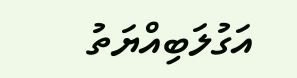އަގުލަބިއްޔަތު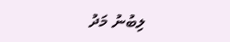ލިބުނު މަދު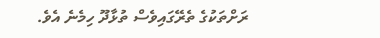ރަށްތަކުގެ ތެރޭގައިވެސް ތުޅާދޫ ހިމެނެ އެވެ.